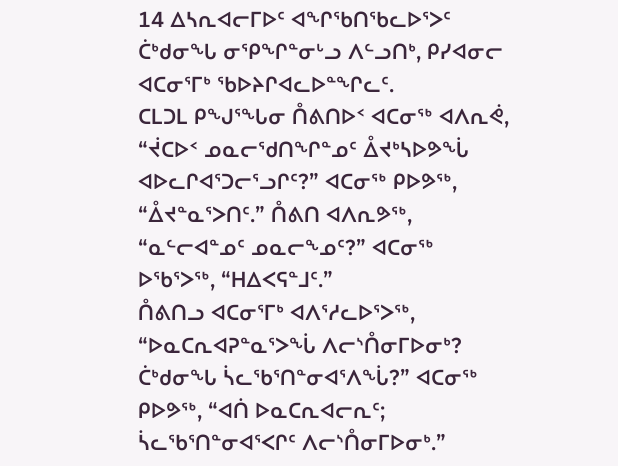14 ᐃᓴᕆᐊᓕᒥᐅᑦ ᐊᖏᖃᑎᖃᓚᐅᕐᐳᑦ ᑖᒃᑯᓂᖓ ᓂᕿᖏᓐᓂᒡᓗ ᐱᓪᓗᑎᒃ, ᑭᓯᐊᓂᓕ ᐊᑕᓂᕐᒥᒃ ᖃᐅᔨᒋᐊᓚᐅᓐᖏᓚᑦ.
ᑕᒪᑐᒪ ᑭᖑᕐᖓᓂ ᑍᕕᑎᐅᑉ ᐊᑕᓂᖅ ᐊᐱᕆᕚ, “ᔫᑕᐅᑉ ᓄᓇᓕᖁᑎᖏᓐᓄᑦ ᐂᔪᒃᓴᐅᕗᖔ ᐊᐅᓚᒋᐊᕐᑐᓕᕐᓗᒋᑦ?” ᐊᑕᓂᖅ ᑭᐅᕗᖅ, “ᐂᔪᓐᓇᕐᐳᑎᑦ.” ᑍᕕᑎ ᐊᐱᕆᕗᖅ, “ᓇᓪᓕᐊᓐᓄᑦ ᓄᓇᓕᖕᓄᑦ?” ᐊᑕᓂᖅ ᐅᖃᕐᐳᖅ, “ᕼᐃᐸᕋᓐᒧᑦ.”
ᑍᕕᑎᓗ ᐊᑕᓂᕐᒥᒃ ᐊᐱᕐᓱᓚᐅᕐᐳᖅ, “ᐅᓇᑕᕆᐊᕈᓐᓇᕐᐳᖔ ᐱᓕᔅᑍᓂᒥᐅᓂᒃ? ᑖᒃᑯᓂᖓ ᓵᓚᖃᕐᑎᓐᓂᐊᕐᐱᖔ?” ᐊᑕᓂᖅ ᑭᐅᕗᖅ, “ᐊᑏ ᐅᓇᑕᕆᐊᓕᕆᑦ; ᓵᓚᖃᕐᑎᓐᓂᐊᕐᐸᒋᑦ ᐱᓕᔅᑍᓂᒥᐅᓂᒃ.”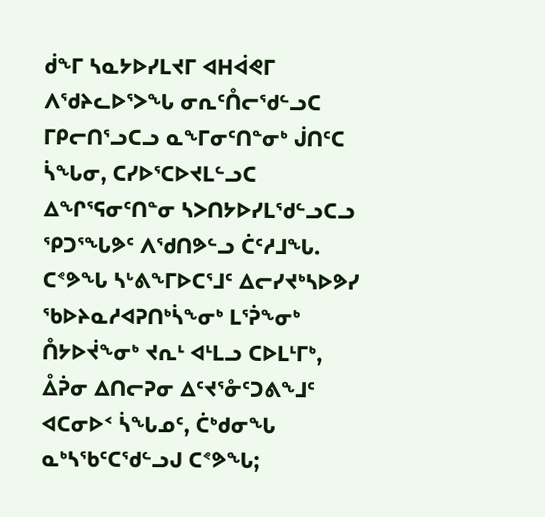ᑰᖕᒥ ᓴᓇᔭᐅᓯᒪᔪᒥ ᐊᕼᐋᕙᒥ ᐱᖁᔨᓚᐅᕐᐳᖓ ᓂᕆᑦᑍᓕᖁᓪᓗᑕ ᒥᑭᓕᑎᕐᓗᑕᓗ ᓇᖕᒥᓂᑦᑎᓐᓂᒃ ᒎᑎᑦᑕ ᓵᖓᓂ, ᑕᓯᐅᕐᑕᐅᔪᒪᓪᓗᑕ ᐃᖏᕐᕋᓂᑦᑎᓐᓂ ᓴᐳᑎᔭᐅᓯᒪᖁᓪᓗᑕᓗ ᕿᑐᕐᖓᕗᑦ ᐱᖁᑎᕗᓪᓗ ᑖᑦᓱᒧᖓ.
ᑕᕝᕗᖓ ᓴᒡᕕᖕᒥᐅᑕᕐᒧᑦ ᐃᓕᓯᔪᒃᓴᐅᕗᓯ ᖃᐅᔨᓇᓱᐊᕈᑎᒃᓵᖕᓂᒃ ᒪᕐᕉᖕᓂᒃ ᑍᔭᐅᔫᖕᓂᒃ ᔪᕆᒻ ᐊᒻᒪᓗ ᑕᐅᒪᒻᒥᒃ, ᐂᕉᓂ ᐃᑎᓕᕈᓂ ᐃᑦᔪᕐᓁᑦᑐᕕᖕᒧᑦ ᐊᑕᓂᐅᑉ ᓵᖓᓄᑦ, ᑖᒃᑯᓂᖓ ᓇᒃᓴᖃᑦᑕᖁᓪᓗᒍ ᑕᕝᕗᖓ;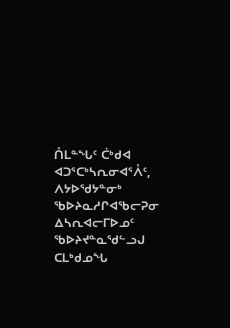ᑍᒪᓐᖓᑦ ᑖᒃᑯᐊ ᐊᑐᕐᑕᒃᓴᕆᓂᐊᕐᐰᑦ, ᐱᔭᐅᖁᔭᓐᓂᒃ ᖃᐅᔨᓇᓱᒋᐊᖃᓕᕈᓂ ᐃᓴᕆᐊᓕᒥᐅᓄᑦ ᖃᐅᔨᔪᓐᓇᖁᓪᓗᒍ ᑕᒪᒃᑯᓄᖓ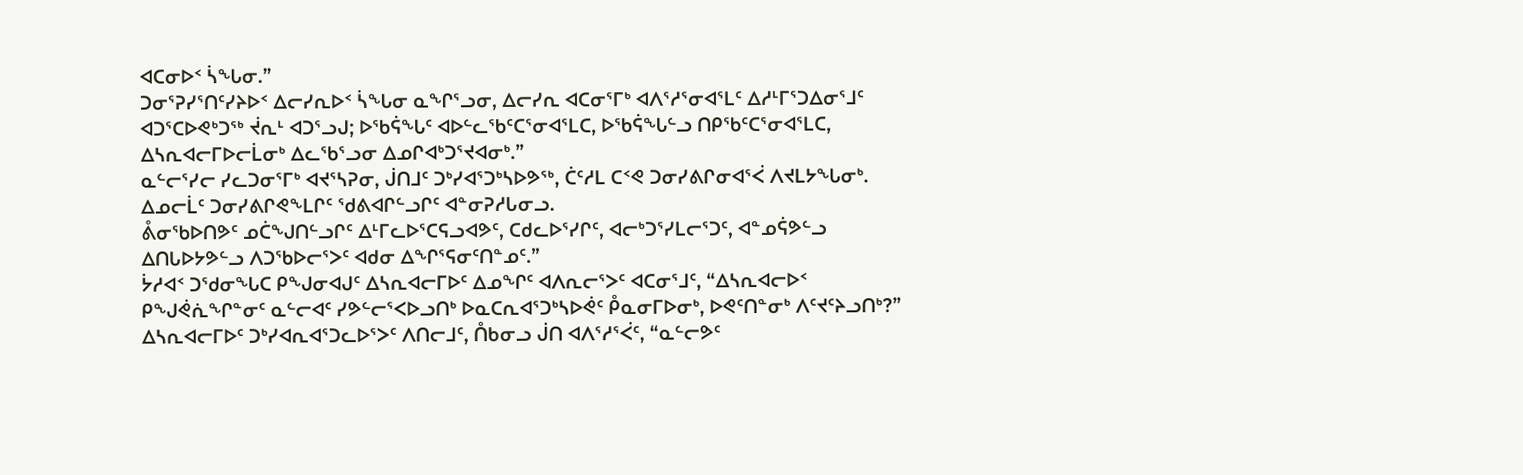ᐊᑕᓂᐅᑉ ᓵᖓᓂ.”
ᑐᓂᕐᕈᓯᕐᑎᑦᓯᔨᐅᑉ ᐃᓕᓯᕆᐅᑉ ᓵᖓᓂ ᓇᖏᕐᓗᓂ, ᐃᓕᓯᕆ ᐊᑕᓂᕐᒥᒃ ᐊᐱᕐᓱᕐᓂᐊᕐᒪᑦ ᐃᓱᒻᒥᕐᑐᐃᓂᕐᒧᑦ ᐊᑐᕐᑕᐅᕙᒃᑐᖅ ᔫᕆᒻ ᐊᑐᕐᓗᒍ; ᐅᖃᕌᖓᑦ ᐊᐅᓪᓚᖃᑦᑕᕐᓂᐊᕐᒪᑕ, ᐅᖃᕌᖓᓪᓗ ᑎᑭᖃᑦᑕᕐᓂᐊᕐᒪᑕ, ᐃᓴᕆᐊᓕᒥᐅᓕᒫᓂᒃ ᐃᓚᖃᕐᓗᓂ ᐃᓄᒋᐊᒃᑐᕐᔪᐊᓂᒃ.”
ᓇᓪᓕᕐᓯᓕ ᓯᓚᑐᓂᕐᒥᒃ ᐊᔪᕐᓴᕈᓂ, ᒎᑎᒧᑦ ᑐᒃᓯᐊᕐᑐᒃᓴᐅᕗᖅ, ᑖᑦᓱᒪ ᑕᑉᕙ ᑐᓂᓯᕕᒋᓂᐊᕐᐹ ᐱᔪᒪᔭᖓᓂᒃ. ᐃᓄᓕᒫᑦ ᑐᓂᓯᕕᒋᕙᖕᒪᒋᑦ ᖁᕕᐊᒋᓪᓗᒋᑦ ᐊᓐᓂᕈᓱᒐᓂᓗ.
ᕔᓂᖃᐅᑎᕗᑦ ᓄᑖᖑᑎᓪᓗᒋᑦ ᐃᒻᒥᓚᐅᕐᑕᕋᓗᐊᕗᑦ, ᑕᑯᓚᐅᕐᓯᒋᑦ, ᐊᓕᒃᑐᕐᓯᒪᓕᕐᑐᑦ, ᐊᓐᓄᕌᕗᓪᓗ ᐃᑎᒐᐅᔭᕗᓪᓗ ᐱᑐᖃᐅᓕᕐᐳᑦ ᐊᑯᓂ ᐃᖏᕐᕋᓂᑦᑎᓐᓄᑦ.”
ᔮᓱᐊᑉ ᑐᖁᓂᖓᑕ ᑭᖑᓂᐊᒍᑦ ᐃᓴᕆᐊᓕᒥᐅᑦ ᐃᓄᖏᑦ ᐊᐱᕆᓕᕐᐳᑦ ᐊᑕᓂᕐᒧᑦ, “ᐃᓴᕆᐊᓕᐅᑉ ᑭᖑᕚᕇᖏᓐᓂᑦ ᓇᓪᓕᐊᑦ ᓯᕗᓪᓕᕐᐸᐅᓗᑎᒃ ᐅᓇᑕᕆᐊᕐᑐᒃᓴᐅᕚᑦ ᑬᓇᓂᒥᐅᓂᒃ, ᐅᕙᑦᑎᓐᓂᒃ ᐱᑦᔪᑦᔨᓗᑎᒃ?”
ᐃᓴᕆᐊᓕᒥᐅᑦ ᑐᒃᓯᐊᕆᐊᕐᑐᓚᐅᕐᐳᑦ ᐱᑎᓕᒧᑦ, ᑍᑲᓂᓗ ᒎᑎ ᐊᐱᕐᓱᕐᐹᑦ, “ᓇᓪᓕᕗᑦ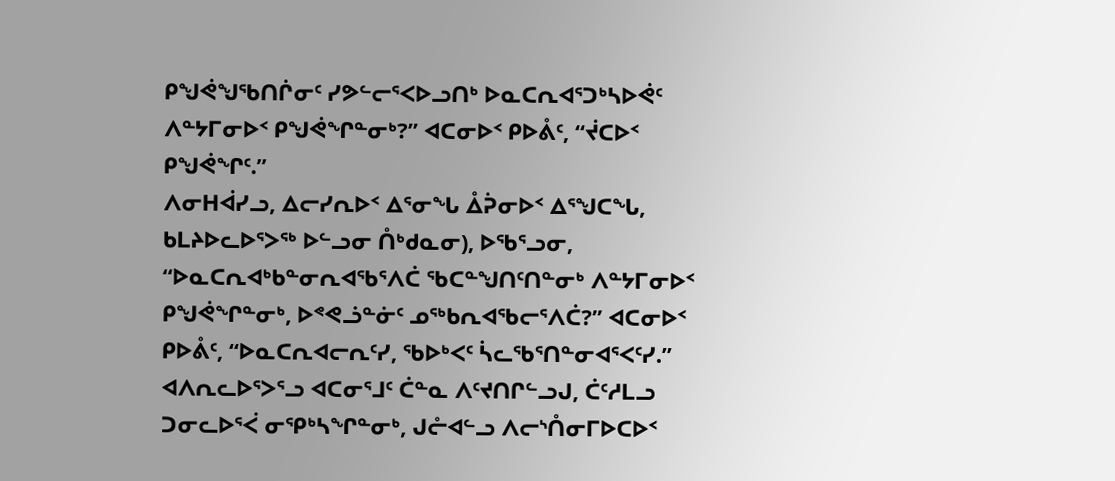ᑭᖑᕚᖑᖃᑎᒌᓂᑦ ᓯᕗᓪᓕᕐᐸᐅᓗᑎᒃ ᐅᓇᑕᕆᐊᕐᑐᒃᓴᐅᕚᑦ ᐱᓐᔭᒥᓂᐅᑉ ᑭᖑᕚᖏᓐᓂᒃ?” ᐊᑕᓂᐅᑉ ᑭᐅᕔᑦ, “ᔫᑕᐅᑉ ᑭᖑᕚᖏᑦ.”
ᐱᓂᕼᐋᓯᓗ, ᐃᓕᓯᕆᐅᑉ ᐃᕐᓂᖓ ᐂᕉᓂᐅᑉ ᐃᕐᖑᑕᖓ, ᑲᒪᔨᐅᓚᐅᕐᐳᖅ ᐅᓪᓗᓂ ᑍᒃᑯᓇᓂ), ᐅᖃᕐᓗᓂ, “ᐅᓇᑕᕆᐊᒃᑲᓐᓂᕆᐊᖃᕐᐱᑖ ᖃᑕᓐᖑᑎᑦᑎᓐᓂᒃ ᐱᓐᔭᒥᓂᐅᑉ ᑭᖑᕚᖏᓐᓂᒃ, ᐅᕝᕙᓘᓐᓃᑦ ᓄᖅᑲᕆᐊᖃᓕᕐᐱᑖ?” ᐊᑕᓂᐅᑉ ᑭᐅᕔᑦ, “ᐅᓇᑕᕆᐊᓕᕆᑦᓯ, ᖃᐅᒃᐸᑦ ᓵᓚᖃᕐᑎᓐᓂᐊᕐᐸᑦᓯ.”
ᐊᐱᕆᓚᐅᕐᐳᕐᓗ ᐊᑕᓂᕐᒧᑦ ᑖᓐᓇ ᐱᑦᔪᑎᒋᓪᓗᒍ, ᑖᑦᓱᒪᓗ ᑐᓂᓚᐅᕐᐹ ᓂᕿᒃᓴᖏᓐᓂᒃ, ᒍᓔᐊᓪᓗ ᐱᓕᔅᑍᓂᒥᐅᑕᐅᑉ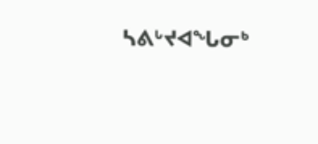ᓴᕕᒡᔪᐊᖓᓂᒃ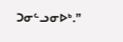ᑐᓂᓪᓗᓂᐅᒃ.”